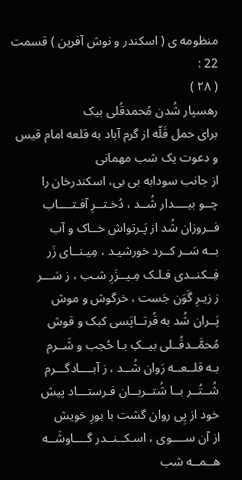منظومه ی ( اسکندر و نوش آفرین ) قسمت 22 :
( ۲۸ )
رهسپار شُدن مُحمدقُلی بیک
برای حمل قَلّه از گرم آباد به قلعه امام قیس
و دعوت یک شب مهمانی
از جانب سودابه بی بی، اسکندرخان را
چــو بیــــدار شُــد ، دُخـتــرِ آفـتــــاب
فــروزان شُد از پَـرتواش خــاک و آب
بــه سَــر کــرد خورشیـد ، مِیـنــای زَر
فِــکنــدی فـلـک مِـیــزَرِ شـب ، ز سَـــر
ز زیـرِ گَوَن جَست ، خرگوش و موش
پَــران شُد به قُرتــاپَسی کبک و قوش
مُحمَّــدقُــلی بیــکِ بـا حُجب و شَــرم
بـه قلــعــه رَوان شُــد ، ز آبــــادگـــرم
شُــتُــر بــا شُتــربــان فـرستـــاد پیش
خود از پِی روان گشت با بورِ خویش
از آن ســــوی ، اسـکــنــدر گــــاوشَــه
هــمــه شب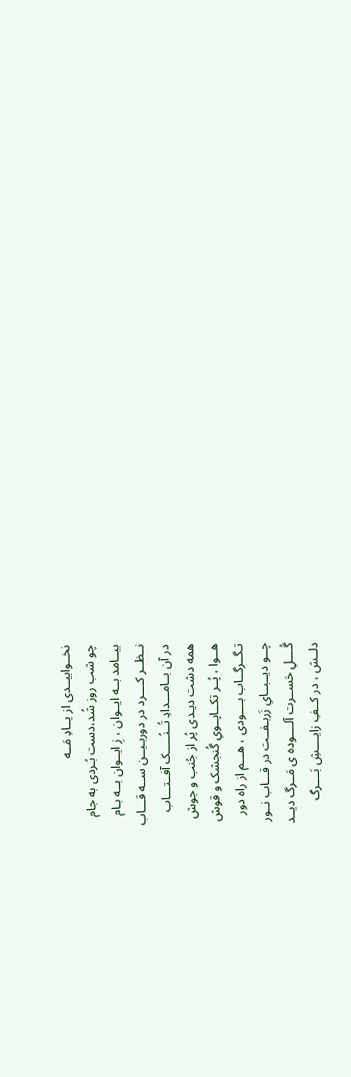نخــوابیــدی از یــادِ مَــه
چو شب روز شُد،دست بُـردی به جام
بیــامد بــه ایــوان ، زِ ایــوان بــه بـام
نــظــر کــــرد در دوربـیــن ســه قـــاب
در آن بــامـــدادِ تُــنُـــــک آفــتـــاب
همه دشت دیـدی پُر از جُنب و جوش
هــوا ، پُــر تکــاپــویِ گُنجشک و قوش
تـگــرگــاب بــــودی ، هـــم از راه دور
چــو دیــبــایِ زَربـفــت در قـــاب نــور
گُــــلِ حَســرت آلــــوده ی مَــرگ دیــد
دلــش ، در کــفِ زایــــشِ بَــــرگ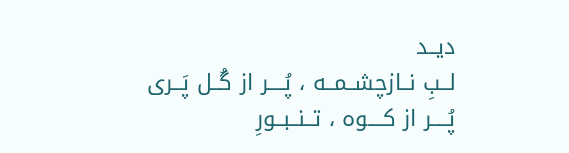دیــد
لــبِ نــازچشــمــه ، پُــــر از گُــل پَــری
پُــــر از کــــوه ، تــنــبــورِ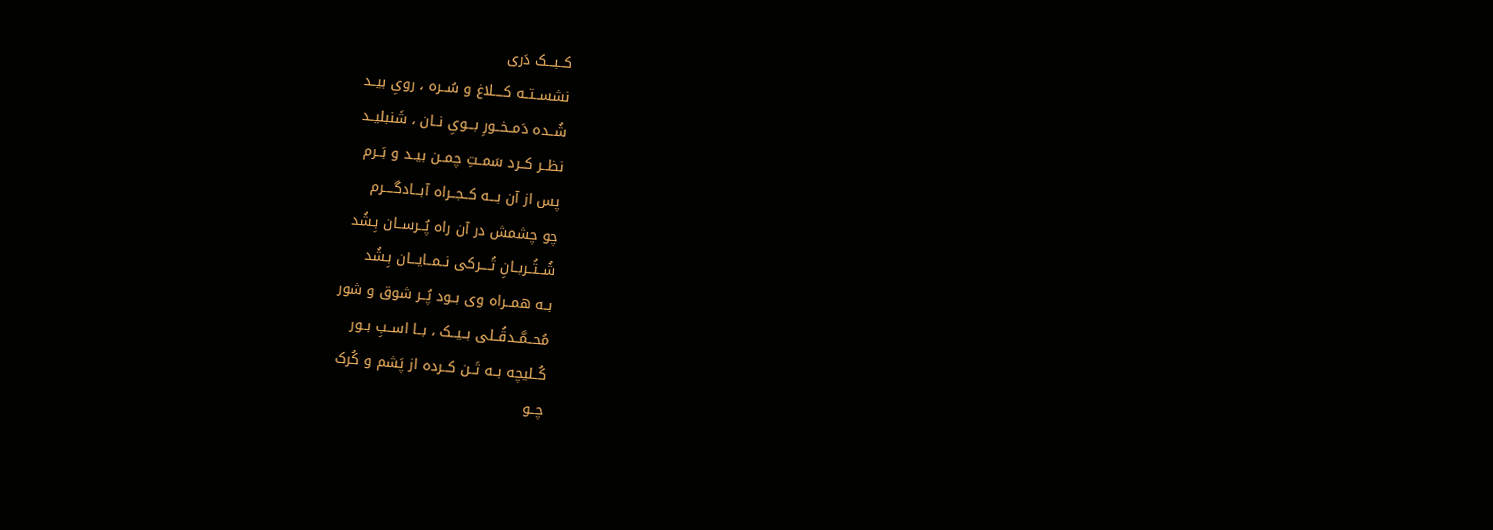کــبـــک دَری
نشســتــه کــــلاغ و سُــره ، رویِ بیــد
شُــده دَمــخــورِ بـــویِ نــان ، شَنبلیــد
نظــر کــرد سَمــتِ چمــن بیــد و بَــرم
پس از آن بـــه کــجــراه آبـــادگــــرم
چو چشمش در آن راه پُــرســان بِـشُد
شُــتُــربــانِ تُــــرکی نــمــایـــان بِـشُد
بــه همــراه وی بــود پُــر شوق و شور
مُحــمَّــدقُــلی بــیــک ، بــا اســبِ بــور
کُــلیچه بــه تَــن کــرده از پَشم و کُرک
چــو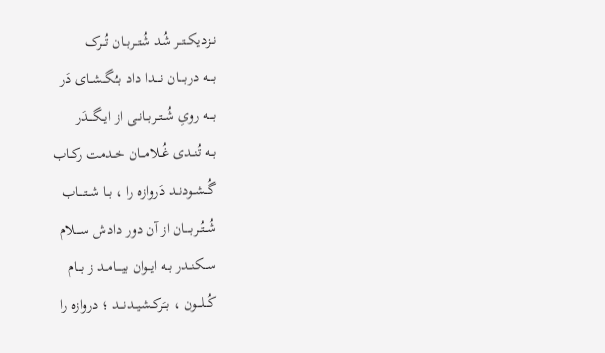نــزدیکــتــر شُد شُتــربــان تُـــرک
بــــه دربــــان نــــدا داد بـُـگــشــای دَر
بــــه رویِ شُــتــربــانــی از ایــگـــدَر
بــه تُنــدی غُــلامـــان خــدمت رکــاب
گُــشــودنــد دَروازه را ، بــا شــتــــاب
شُــتُــربــــان از آن دور دادش ســــلام
ســکنــدر بــه ایــوان بیــــامــد ز بـــام
کُــلــــون ، بــَرکــشیــدنـــد ؛ دروازه را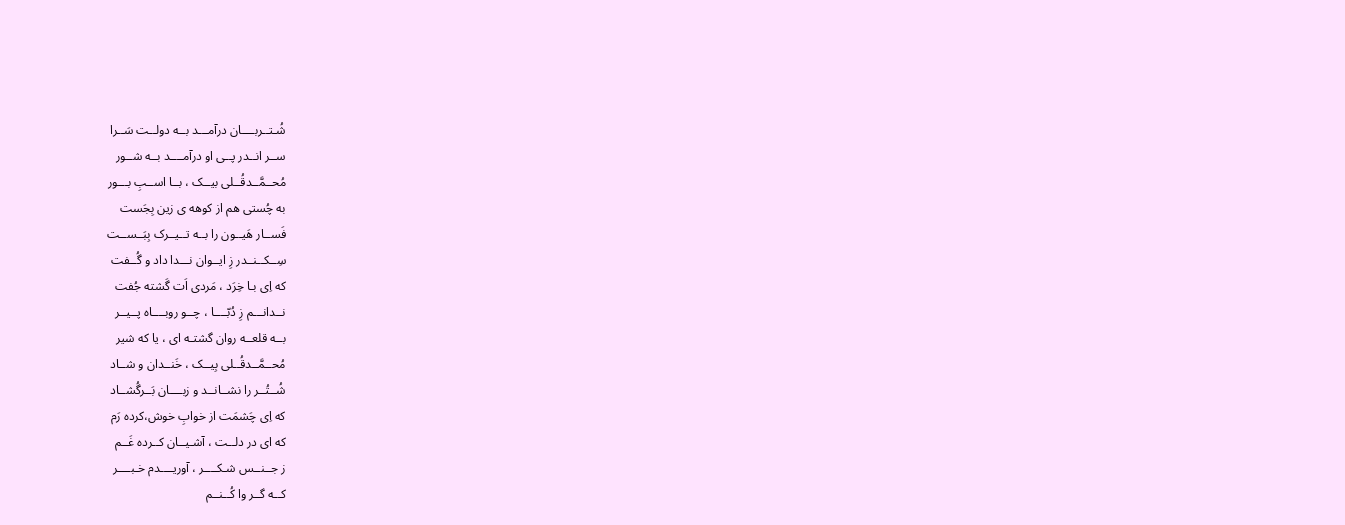شُـتــربــــان درآمـــد بــه دولــت سَــرا
ســر انــدر پــی او درآمــــد بــه شــور
مُحــمَّــدقُــلی بیــک ، بــا اســبِ بـــور
به چُستی هم از کوهه ی زین بِجَست
فَســار هَیــون را بــه تــیــرک بِبَــســت
سِــکــنــدر زِ ایــوان نـــدا داد و گُــفت
که اِی بـا خِرَد ، مَردی اَت گَشته جُفت
نــدانـــم زِ دُبّــــا ، چــو روبــــاه پــیــر
بــه قلعــه روان گشتـه ای ، یا که شیر
مُحــمَّــدقُــلی بِیــک ، خَنــدان و شــاد
شُــتُــر را نشــانــد و زبــــان بَــرگُشــاد
که اِی چَشمَت از خوابِ خوش،کرده رَم
که ای در دلــت ، آشـیــان کــرده غَــم
ز جــنــس شـکــــر ، آوریــــدم خـبــــر
کــه گــر وا کُــنــم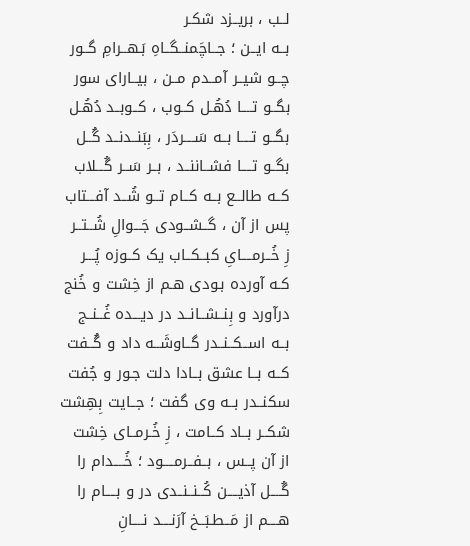لــب ، بریــزد شکـر
بــه ایــن ؛ جــاچَمنــگــاهِ بَـهــرامِ گــور
چــو شیــر آمــدم مــن ، بیــارای سور
بگــو تــــا دُهُـل کــوب ، کــوبــد دُهُـل
بگــو تــــا بــه سَــــردَر ، بِبَنــدنــد گُــل
بگــو تــــا فشــاننــد ، بــر سَــر گُـــلاب
کــه طالــع بــه کــام تــو شُــد آفـــتاب
پس از آن ، گــشــودی جَـــوالِ شُــتــر
زِ خُــرمــــایِ کبــکــاب یک کــوزه پُـــر
کـه آورده بـودی هـم از خِشت و خُنج
درآورد و بِنــشــانــد در دیـــده غُــنــج
بــه اســکــنــدر گــاوشَــه داد و گُــفت
کــه بــا عشق بــادا دلت جـور و جُفت
سکنــدر بــه وی گفت ؛ جــایت بِهِشت
شکــر بــاد کــامت ، زِ خُـرمــای خِشت
از آن پــس ، بــفــرمــــود ؛ خُــــدام را
گُــــل آذیــــن کُــنــنــدی در و بــــام را
هــــم از مَــطـبَــخ آرَنــــد نــــانِ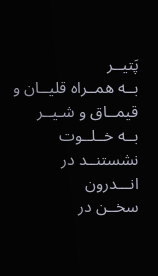پَتیــر
بــه همــراه قلیــان و قیمــاق و شـیــر
بــه خــلــوت نشستنــد در انـــدرون
سخــن در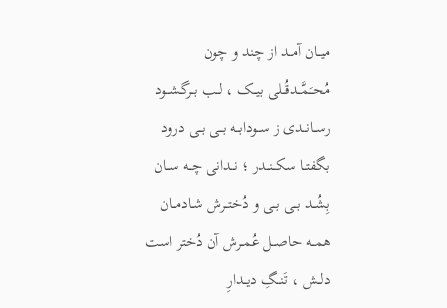میــان آمــد از چند و چون
مُحـَـمَّــدقُــلی بیــک ، لــب بــرگـشــود
رســانــدی ز ســودابــه بــی بــی درود
بگفتــا سکــنــدر ؛ نــدانی چــه ســان
بِشُــد بــی بــی و دُختــرش شـادمــان
همــه حاصــل عُمــرش آن دُختر است
دلــش ، تَنــگِ دیــدارِ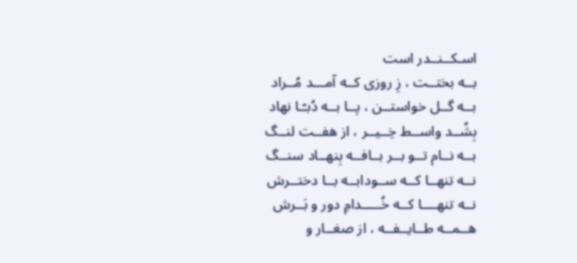اسـکــنــدر است
بــه بختــت ، زِ روزی کــه آمـــد مُــراد
بــه گــل خواستــن ، پــا بــه دُبـّـا نهاد
بِشُــد واســط خِــیــر ، از هفــت لنــگ
بــه نــام تــو بــر بــافــه بِنهــاد سنــگ
نــه تنهــا کــه ســودابــه بــا دختــرش
نــه تنهــــا کــه خُـــــدامِ دور و بَــرش
هــمــه طــایــفــه ، از صغــار و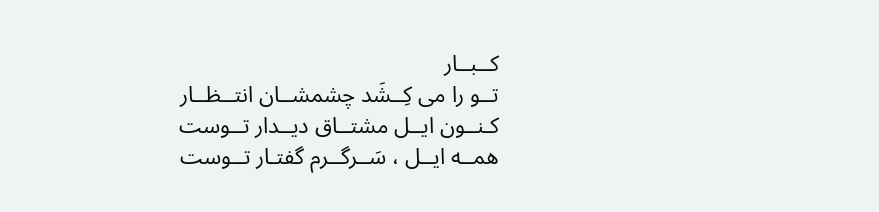کــبــار
تــو را می کِــشَد چشمشــان انتــظــار
کـنــون ایــل مشتــاق دیــدار تــوست
همــه ایــل ، سَــرگــرم گفتـار تــوست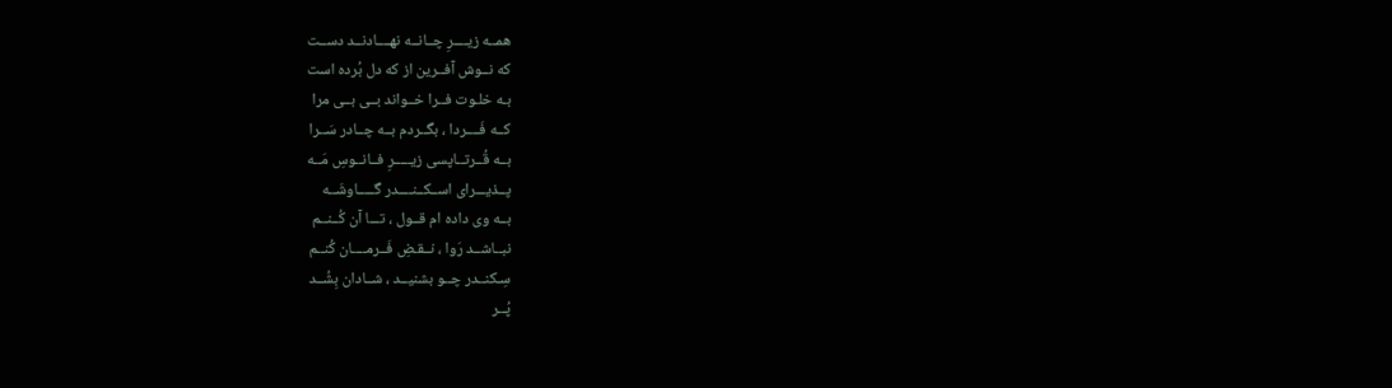همــه زیــــرِ چــانــه نهــــادنــد دســت
که نــوش آفــرین از که دل بُرده است
بـه خلـوت فــرا خــواند بــی بــی مرا
کــه فَــــردا ، بگــردم بــه چــادر سَــرا
بــه قُــرتــاپسی زیـــــرِ فــانــوسِ مَــه
پــذیـــرای اســکــنــــدر گـــــاوشَــه
بــه وی داده ام قــول ، تـــا آن کُــنــم
نبــاشــد رَوا ، نــقـضِ فَــرمــــان کُنــم
سِـکنــدر چــو بشنیــد ، شــادان بِشُــد
پُــر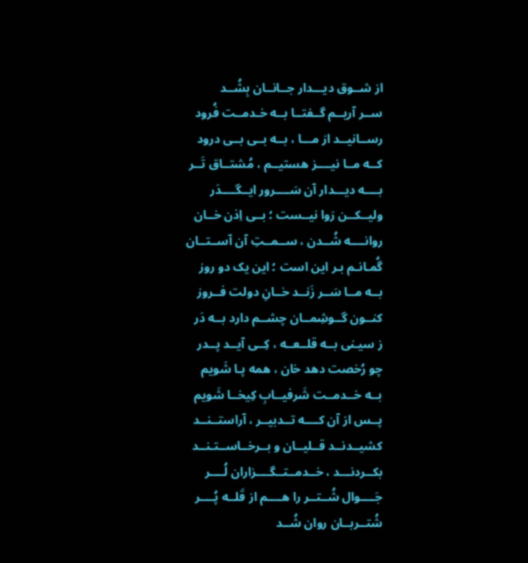از شــوق دیـــدار جــانــان بِشُــد
ســر آریــم گــفتــا بــه خـدمــت فُرود
رســانیــد از مـــا ، بــه بــی بــی درود
کــه مــا نیــــز هستیــم ، مُشتــاق تَــر
بــــه دیـــدار آن سَــــرور ایــگــــدَر
ولیــکــن رَوا نیــست ؛ بــی اِذن خــان
روانــــه شُــدن ، ســمــتِ آن آســتــان
گُمـانـم بـر این است ؛ این یک دو روز
بــه مــا سَــر زَنــد خــانِ دولت فــروز
کنــون گــوشِمــان چشــم دارد بــه دَر
ز سیـنی بــه قلــعــه ، کِــی آیــد پــدر
چو رُخصت دهد خان ، همه پـا شَویم
بــه خــدمــت شَرفیــابِ کِیخــا شَویم
پــس از آن کــــه تــدبیــر ، آراستــنــد
کشیــدنــد قــلیــان و بــرخــاســتـنــد
بکــردنـــد ، خــدمــتــگــــزاران لُــــر
جَــــوال شُــتــر را هــــم از قَلــه پُــــر
شُتــربــان روان شُــد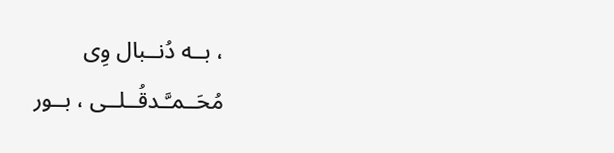، بــه دُنــبال وِی
مُحَــمـَّـدقُــلــی ، بــور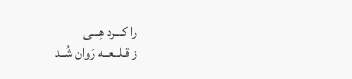را کـــرد هِـــی
ز قـلــعــه رَوان شُــد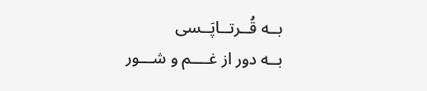بــه قُــرتــاپَــسی
بــه دور از غــــم و شـــور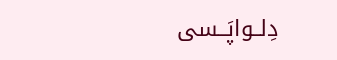دِلــواپَــسی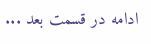ادامه در قسمت بعد ...